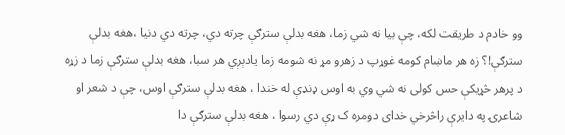وو خادم د طریقت لکه، چې بیا نه شي زما، هغه بدلې سترګې چرته دي، چرته دي دنیا ،هغه بدلې سترګې!؟ زه هر ماښام کومه غوړپ د زهرو مړ نه شومه زما یادېږي هر سبا، هغه بدلې سترګې زما د زړه د پرهر څړیکې حس کولی نه شي وي به اوس ډنډې له خندا ، هغه بدلې سترګې اوس، چې د شعر او شاعرۍ په دایرې راڅرخي خدای دومره ک ړې دي رسوا ، هغه بدلې سترګې دا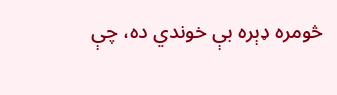څومره ډېره بې خوندي ده، چې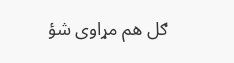ګل هم مړاوی شؤ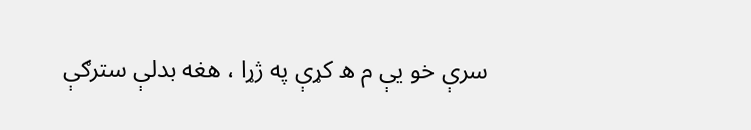سرې خو یې م ه کړې په ژړا ، هغه بدلې سترګې